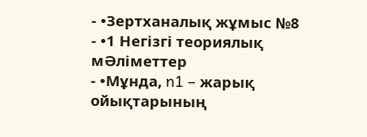- •Зертханалық жұмыс №8
- •1 Негізгі теориялық мӘліметтер
- •Мұнда, n1 – жарық ойықтарының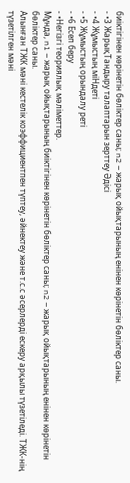биіктігінен көрінетін бөліктер саны; n2 – жарық ойықтарының енінен көрінетін бөліктер саны.
- •3 ЖарықТандыру талаптарын зерттеу Әдісі
- •4 Жұмыстың міНдеті
- •5 Жұмыстың орындалу реті
- •6 Есеп беру
- •Негізгі теориялық мәліметтер.
Мұнда, n1 – жарық ойықтарының биіктігінен көрінетін бөліктер саны; n2 – жарық ойықтарының енінен көрінетін бөліктер саны.
Алынған ТЖК мәні кестелік коэффициентпен түптеу, әйнектеу және т.с.с әсерлерді ескеру арқылы түзетіледі. ТЖК-нің түзетілген мәні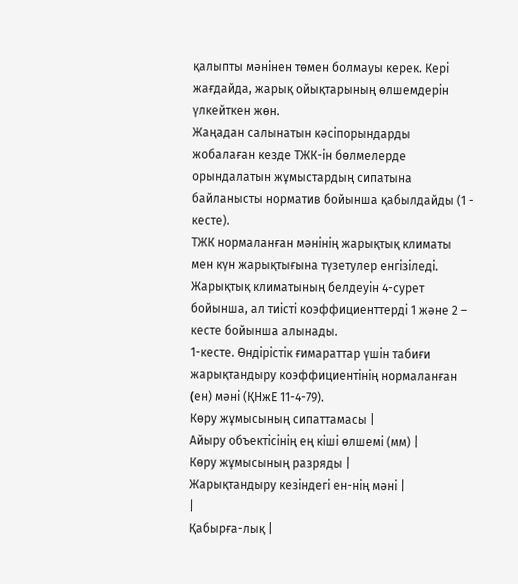қалыпты мәнінен төмен болмауы керек. Кері жағдайда, жарық ойықтарының өлшемдерін үлкейткен жөн.
Жаңадан салынатын кәсіпорындарды жобалаған кезде ТЖК-ін бөлмелерде орындалатын жұмыстардың сипатына байланысты норматив бойынша қабылдайды (1 - кесте).
ТЖК нормаланған мәнінің жарықтық климаты мен күн жарықтығына түзетулер енгізіледі. Жарықтық климатының белдеуін 4-сурет бойынша, ал тиісті коэффициенттерді 1 және 2 – кесте бойынша алынады.
1-кесте. Өндірістік ғимараттар үшін табиғи жарықтандыру коэффициентінің нормаланған (eн) мәні (ҚНжЕ 11-4-79).
Көру жұмысының сипаттамасы |
Айыру объектісінің ең кіші өлшемі (мм) |
Көру жұмысының разряды |
Жарықтандыру кезіндегі eн-нің мәні |
|
Қабырға-лық |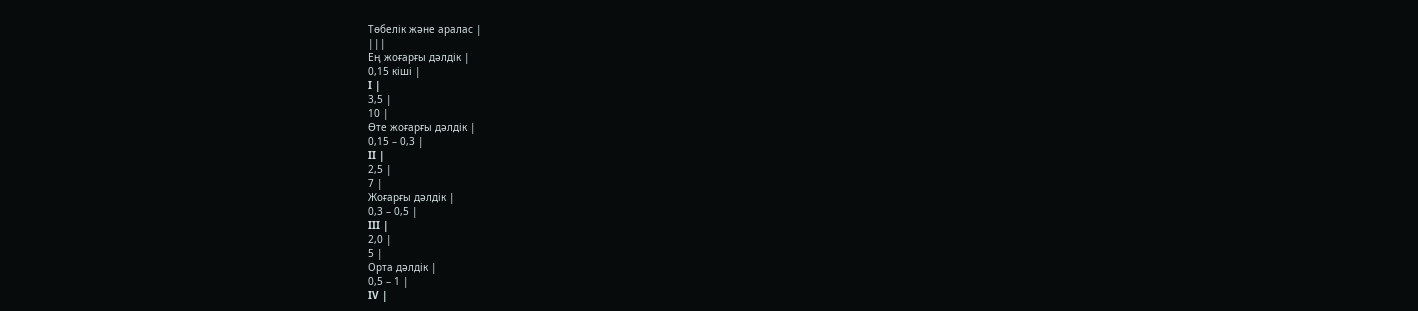Төбелік және аралас |
|||
Ең жоғарғы дәлдік |
0,15 кіші |
I |
3,5 |
10 |
Өте жоғарғы дәлдік |
0,15 – 0,3 |
II |
2,5 |
7 |
Жоғарғы дәлдік |
0,3 – 0,5 |
III |
2,0 |
5 |
Орта дәлдік |
0,5 – 1 |
IV |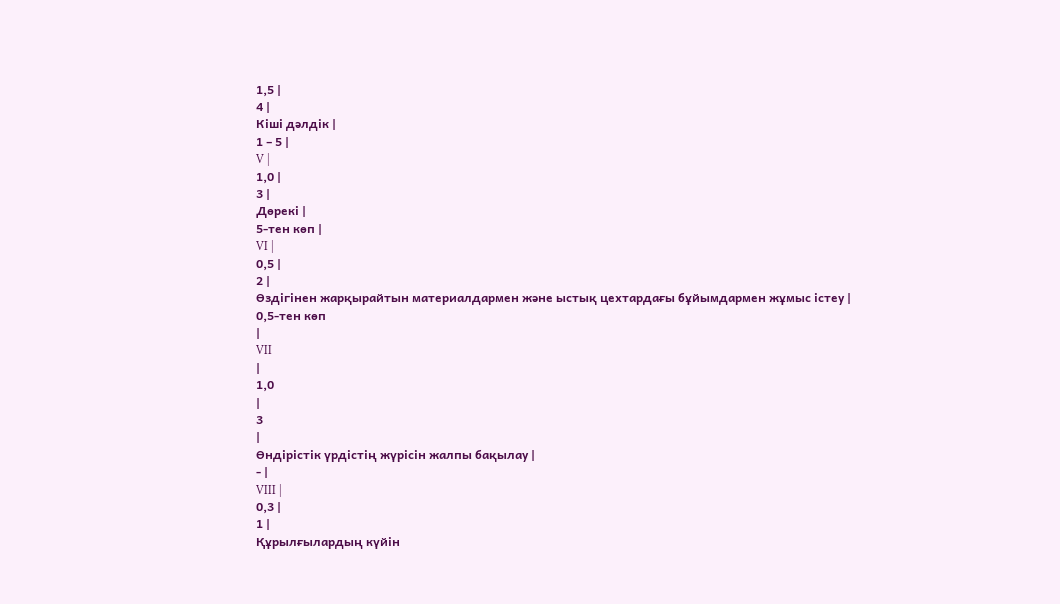1,5 |
4 |
Кіші дәлдік |
1 – 5 |
V |
1,0 |
3 |
Дөрекі |
5-тен көп |
VI |
0,5 |
2 |
Өздігінен жарқырайтын материалдармен және ыстық цехтардағы бұйымдармен жұмыс істеу |
0,5-тен көп
|
VII
|
1,0
|
3
|
Өндірістік үрдістің жүрісін жалпы бақылау |
- |
VIII |
0,3 |
1 |
Құрылғылардың күйін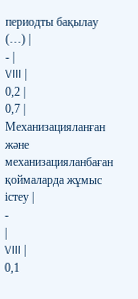периодты бақылау (…) |
- |
VIII |
0,2 |
0,7 |
Механизацияланған және механизацияланбаған қоймаларда жұмыс істеу |
-
|
VIII |
0,1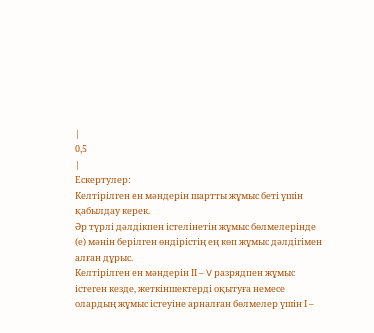|
0,5
|
Ескертулер:
Келтірілген eн мәндерін шартты жұмыс беті үшін қабылдау керек.
Әр түрлі дәлдікпен істелінетін жұмыс бөлмелерінде (е) мәнін берілген өндірістің ең көп жұмыс дәлдігімен алған дұрыс.
Келтірілген eн мәндерін ІІ – V разрядпен жұмыс істеген кезде, жеткіншектерді оқытуға немесе олардың жұмыс істеуіне арналған бөлмелер үшін І –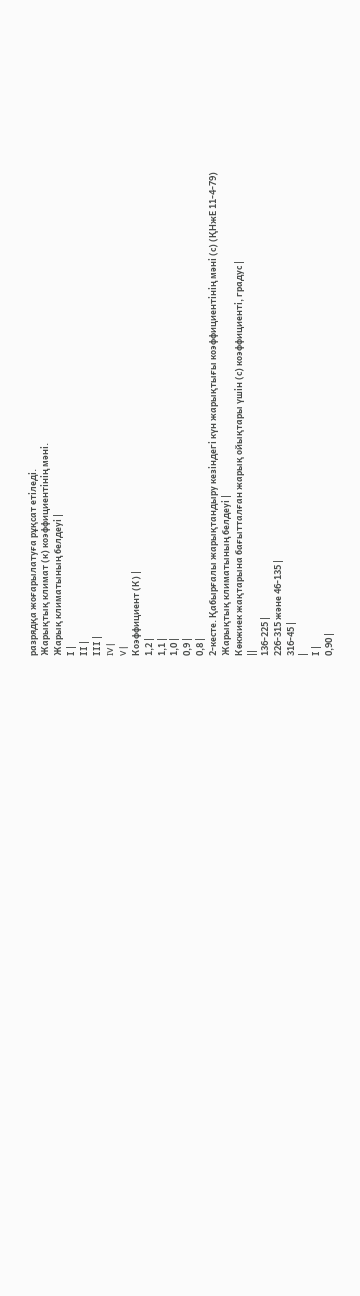разрядқа жоғарылатуға рұқсат етіледі.
Жарықтық климат (к) коэффициентінің мәні.
Жарық климатының белдеуі |
І |
ІІ |
ІІІ |
IV |
V |
Коэффициент (К) |
1,2 |
1,1 |
1,0 |
0,9 |
0,8 |
2-кесте. Қабырғалы жарықтандыру кезіндегі күн жарықтығы коэффициентінің мәні (с) (ҚНжЕ 11-4-79)
Жарықтық климатының белдеуі |
Көкжиек жақтарына бағытталған жарық ойықтары үшін (с) коэффициенті, градус |
||
136-225 |
226-315 және 46-135 |
316-45 |
|
І |
0,90 |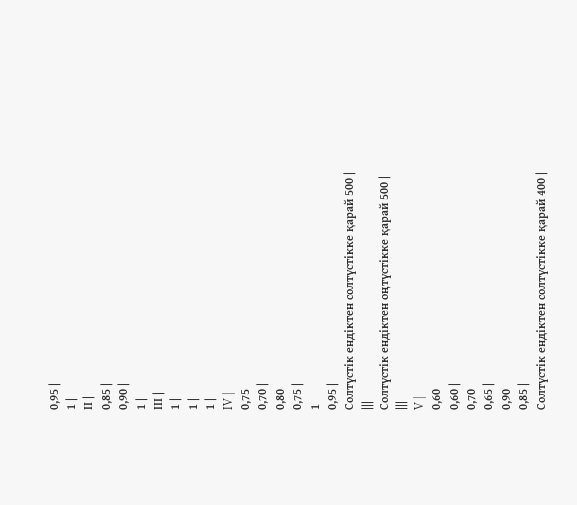0,95 |
1 |
ІІ |
0,85 |
0,90 |
1 |
ІІІ |
1 |
1 |
1 |
IV |
0,75
0,70 |
0,80
0,75 |
1
0,95 |
Солтүстік ендіктен солтүстікке қарай 500 |
|||
Солтүстік ендіктен оңтүстікке қарай 500 |
|||
V |
0,60
0,60 |
0,70
0,65 |
0,90
0,85 |
Солтүстік ендіктен солтүстікке қарай 400 |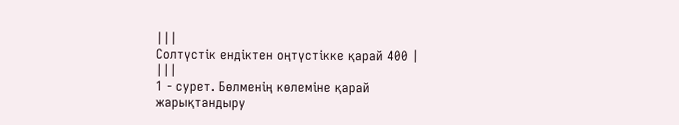|||
Солтүстік ендіктен оңтүстікке қарай 400 |
|||
1 - сурет. Бөлменің көлеміне қарай жарықтандыру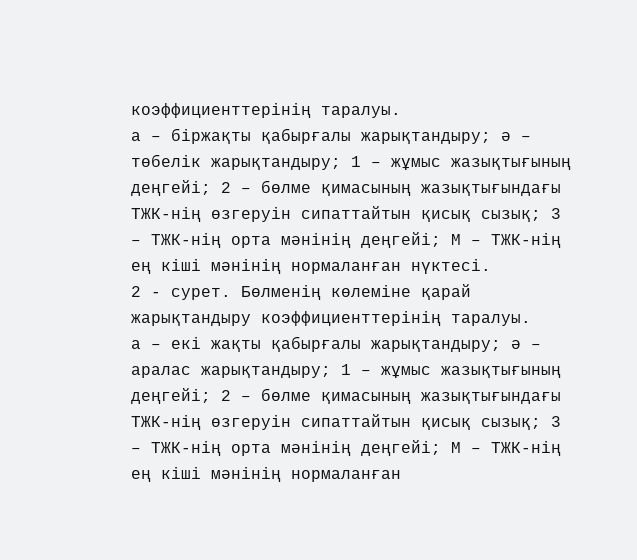коэффициенттерінің таралуы.
а – біржақты қабырғалы жарықтандыру; ә – төбелік жарықтандыру; 1 – жұмыс жазықтығының деңгейі; 2 – бөлме қимасының жазықтығындағы ТЖК-нің өзгеруін сипаттайтын қисық сызық; 3 – ТЖК-нің орта мәнінің деңгейі; М – ТЖК-нің ең кіші мәнінің нормаланған нүктесі.
2 - сурет. Бөлменің көлеміне қарай жарықтандыру коэффициенттерінің таралуы.
а – екі жақты қабырғалы жарықтандыру; ә – аралас жарықтандыру; 1 – жұмыс жазықтығының деңгейі; 2 – бөлме қимасының жазықтығындағы ТЖК-нің өзгеруін сипаттайтын қисық сызық; 3 – ТЖК-нің орта мәнінің деңгейі; М – ТЖК-нің ең кіші мәнінің нормаланған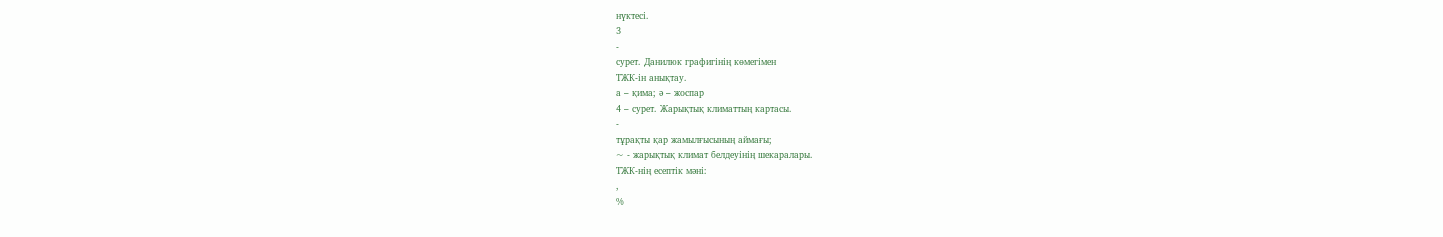нүктесі.
3
-
сурет. Данилюк графигінің көмегімен
ТЖК-ін анықтау.
а – қима; ә – жоспар
4 – сурет. Жарықтық климаттың картасы.
-
тұрақты қар жамылғысының аймағы;
~ - жарықтық климат белдеуінің шекаралары.
ТЖК-нің есептік мәні:
,
%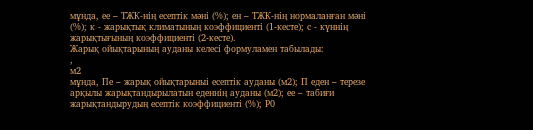мұнда, еe – ТЖК-нің есептік мәні (%); eн – ТЖК-нің нормаланған мәні (%); к - жарықтық климатының коэффициенті (1-кесте); с - күннің жарықтығының коэффициенті (2-кесте).
Жарық ойықтарының ауданы келесі формуламен табылады:
,
м2
мұнда, Пе – жарық ойықтарыныі есептік ауданы (м2); П еден – терезе арқылы жарықтандырылатын еденнің ауданы (м2); еe – табиғи жарықтандырудың есептік коэффициенті (%); Р0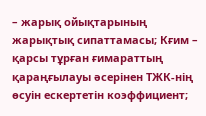– жарық ойықтарының жарықтық сипаттамасы; Кғим – қарсы тұрған ғимараттың қараңғылауы әсерінен ТЖК-нің өсуін ескертетін коэффициент;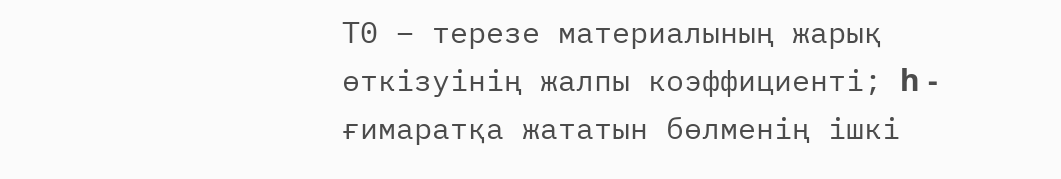Т0 – терезе материалының жарық өткізуінің жалпы коэффициенті; h - ғимаратқа жататын бөлменің ішкі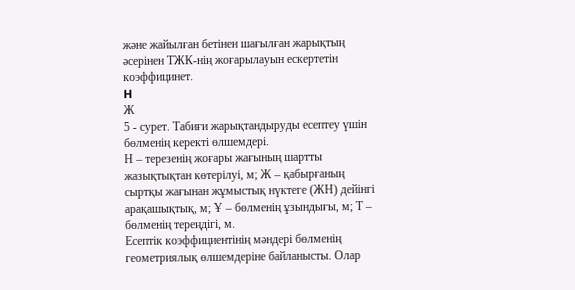және жайылған бетінен шағылған жарықтың әсерінен ТЖК-нің жоғарылауын ескертетін коэффицинет.
H
Ж
5 - сурет. Табиғи жарықтандыруды есептеу үшін бөлменің керекті өлшемдері.
Н – терезенің жоғары жағының шартты жазықтықтан көтерілуі, м; Ж – қабырғаның сыртқы жағынан жұмыстық нүктеге (ЖН) дейінгі арақашықтық, м; Ұ – бөлменің ұзындығы, м; Т – бөлменің тереңдігі, м.
Есептік коэффициентінің мәндері бөлменің геометриялық өлшемдеріне байланысты. Олар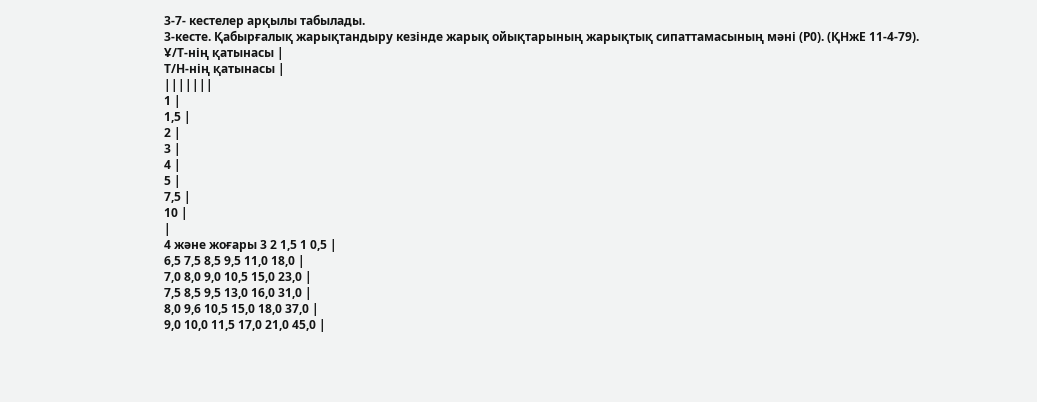3-7- кестелер арқылы табылады.
3-кесте. Қабырғалық жарықтандыру кезінде жарық ойықтарының жарықтық сипаттамасының мәні (Р0). (ҚНжЕ 11-4-79).
Ұ/Т-нің қатынасы |
Т/Н-нің қатынасы |
|||||||
1 |
1,5 |
2 |
3 |
4 |
5 |
7,5 |
10 |
|
4 және жоғары 3 2 1,5 1 0,5 |
6,5 7,5 8,5 9,5 11,0 18,0 |
7,0 8,0 9,0 10,5 15,0 23,0 |
7,5 8,5 9,5 13,0 16,0 31,0 |
8,0 9,6 10,5 15,0 18,0 37,0 |
9,0 10,0 11,5 17,0 21,0 45,0 |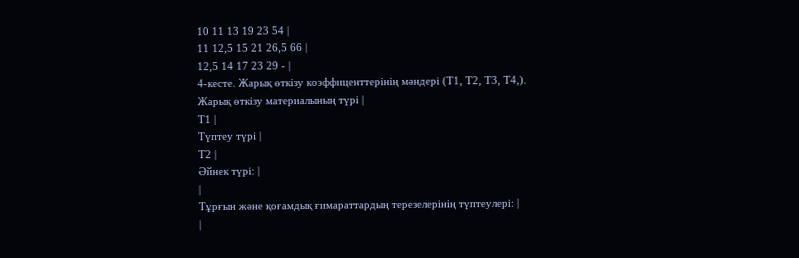10 11 13 19 23 54 |
11 12,5 15 21 26,5 66 |
12,5 14 17 23 29 - |
4-кесте. Жарық өткізу коэффиценттерінің мәндері (Т1, Т2, Т3, Т4,).
Жарық өткізу материалының түрі |
Т1 |
Түптеу түрі |
Т2 |
Әйнек түрі: |
|
Тұрғын және қоғамдық ғимараттардың терезелерінің түптеулері: |
|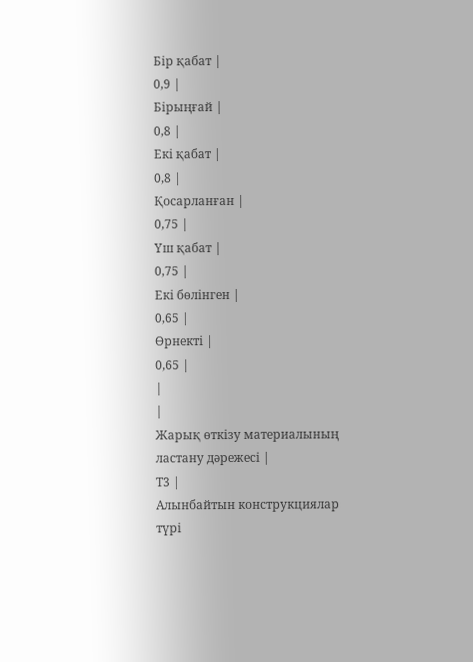Бір қабат |
0,9 |
Бірыңғай |
0,8 |
Екі қабат |
0,8 |
Қосарланған |
0,75 |
Үш қабат |
0,75 |
Екі бөлінген |
0,65 |
Өрнекті |
0,65 |
|
|
Жарық өткізу материалының ластану дәрежесі |
Т3 |
Алынбайтын конструкциялар түрі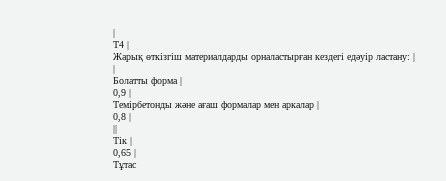|
Т4 |
Жарық өткізгіш материалдарды орналастырған кездегі едәуір ластану: |
|
Болатты форма |
0,9 |
Темірбетонды және ағаш формалар мен аркалар |
0,8 |
||
Тік |
0,65 |
Тұтас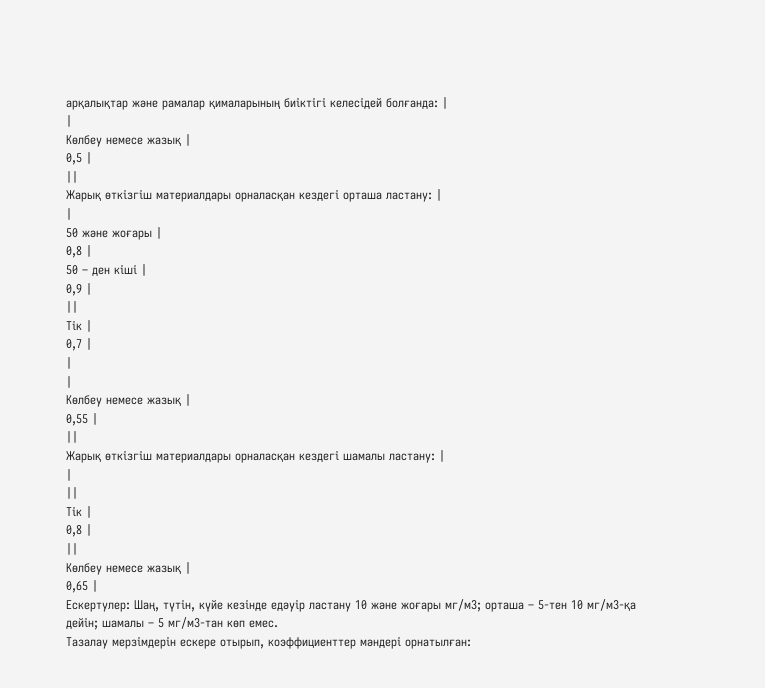арқалықтар және рамалар қималарының биіктігі келесідей болғанда: |
|
Көлбеу немесе жазық |
0,5 |
||
Жарық өткізгіш материалдары орналасқан кездегі орташа ластану: |
|
50 және жоғары |
0,8 |
50 – ден кіші |
0,9 |
||
Тік |
0,7 |
|
|
Көлбеу немесе жазық |
0,55 |
||
Жарық өткізгіш материалдары орналасқан кездегі шамалы ластану: |
|
||
Тік |
0,8 |
||
Көлбеу немесе жазық |
0,65 |
Ескертулер: Шаң, түтін, күйе кезінде едәуір ластану 10 және жоғары мг/м3; орташа – 5-тен 10 мг/м3-қа дейін; шамалы – 5 мг/м3-тан көп емес.
Тазалау мерзімдерін ескере отырып, коэффициенттер мәндері орнатылған: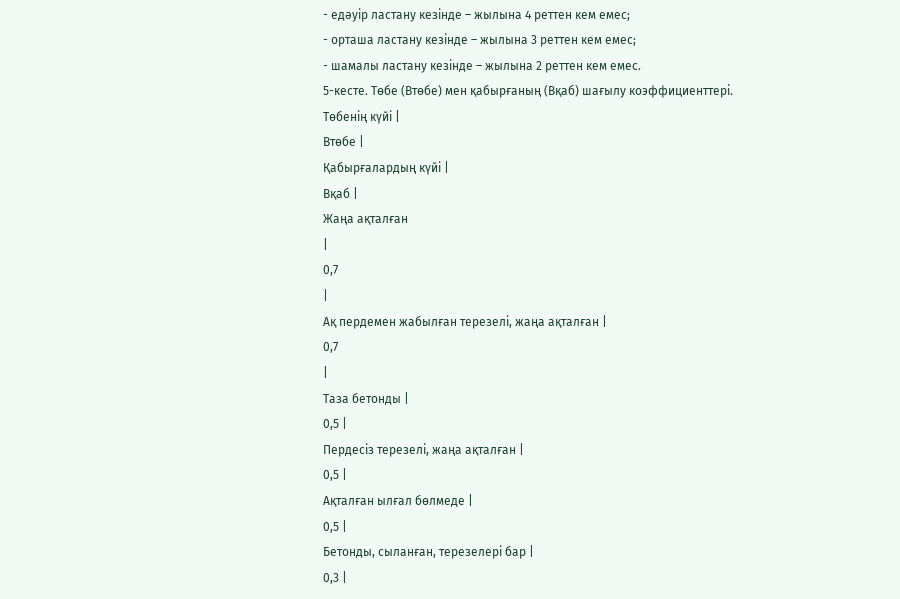- едәуір ластану кезінде – жылына 4 реттен кем емес;
- орташа ластану кезінде – жылына 3 реттен кем емес;
- шамалы ластану кезінде – жылына 2 реттен кем емес.
5-кесте. Төбе (Втөбе) мен қабырғаның (Вқаб) шағылу коэффициенттері.
Төбенің күйі |
Втөбе |
Қабырғалардың күйі |
Вқаб |
Жаңа ақталған
|
0,7
|
Ақ пердемен жабылған терезелі, жаңа ақталған |
0,7
|
Таза бетонды |
0,5 |
Пердесіз терезелі, жаңа ақталған |
0,5 |
Ақталған ылғал бөлмеде |
0,5 |
Бетонды, сыланған, терезелері бар |
0,3 |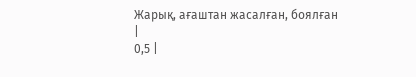Жарық, ағаштан жасалған, боялған |
0,5 |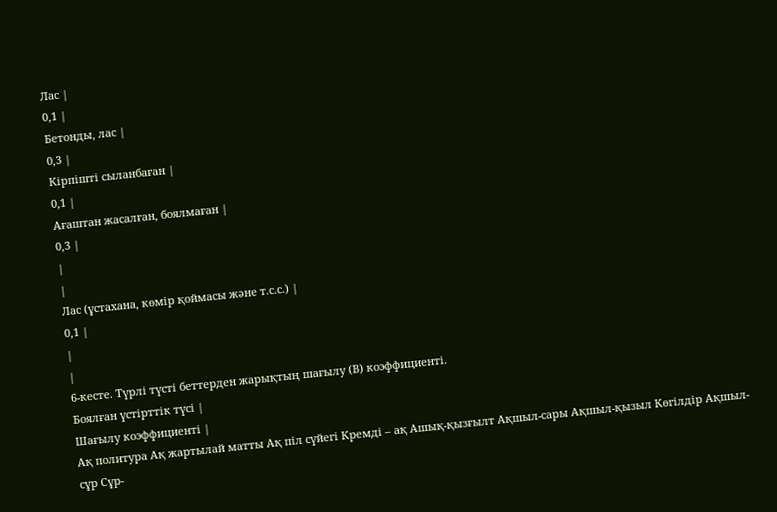Лас |
0,1 |
Бетонды, лас |
0,3 |
Кірпішті сыланбаған |
0,1 |
Ағаштан жасалған, боялмаған |
0,3 |
|
|
Лас (ұстахана, көмір қоймасы және т.с.с.) |
0,1 |
|
|
6-кесте. Түрлі түсті беттерден жарықтың шағылу (В) коэффициенті.
Боялған үстірттік түсі |
Шағылу коэффициенті |
Ақ политура Ақ жартылай матты Ақ піл сүйегі Кремді – ақ Ашық-қызғылт Ақшыл-сары Ақшыл-қызыл Көгілдір Ақшыл-сұр Сұр-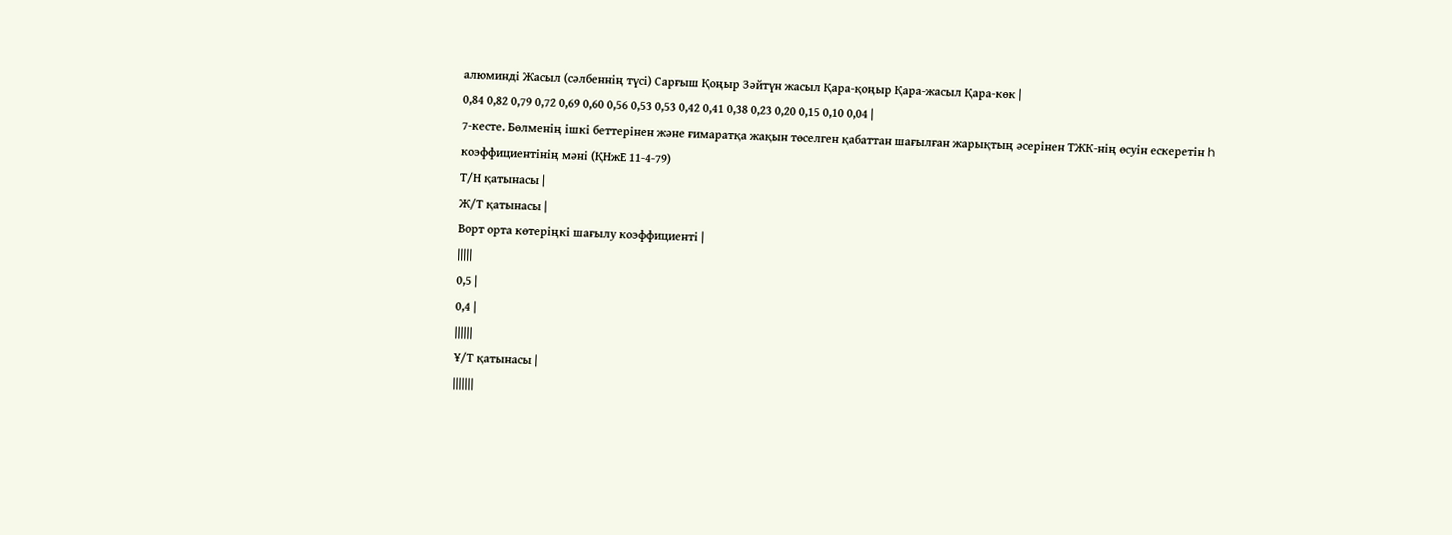алюминді Жасыл (сәлбеннің түсі) Сарғыш Қоңыр Зәйтүн жасыл Қара-қоңыр Қара-жасыл Қара-көк |
0,84 0,82 0,79 0,72 0,69 0,60 0,56 0,53 0,53 0,42 0,41 0,38 0,23 0,20 0,15 0,10 0,04 |
7-кесте. Бөлменің ішкі беттерінен және ғимаратқа жақын төселген қабаттан шағылған жарықтың әсерінен ТЖК-нің өсуін ескеретін h коэффициентінің мәні (ҚНжЕ 11-4-79)
Т/Н қатынасы |
Ж/Т қатынасы |
Ворт орта көтеріңкі шағылу коэффициенті |
|||||
0,5 |
0,4 |
||||||
Ұ/Т қатынасы |
|||||||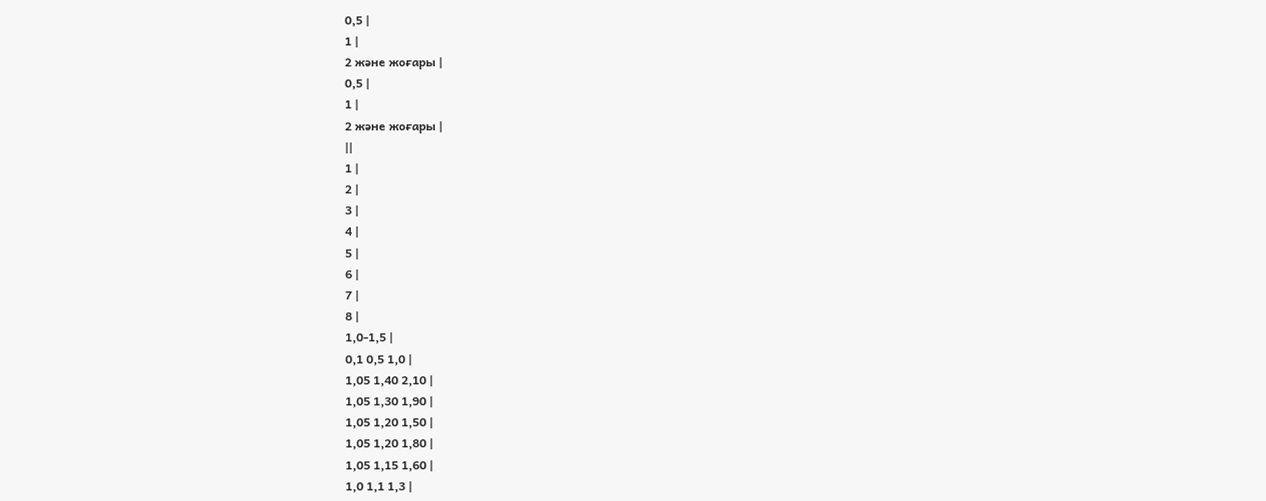0,5 |
1 |
2 және жоғары |
0,5 |
1 |
2 және жоғары |
||
1 |
2 |
3 |
4 |
5 |
6 |
7 |
8 |
1,0-1,5 |
0,1 0,5 1,0 |
1,05 1,40 2,10 |
1,05 1,30 1,90 |
1,05 1,20 1,50 |
1,05 1,20 1,80 |
1,05 1,15 1,60 |
1,0 1,1 1,3 |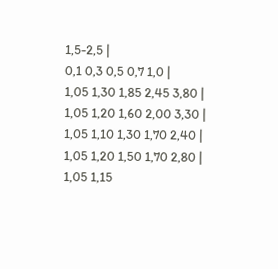1,5-2,5 |
0,1 0,3 0,5 0,7 1,0 |
1,05 1,30 1,85 2,45 3,80 |
1,05 1,20 1,60 2,00 3,30 |
1,05 1,10 1,30 1,70 2,40 |
1,05 1,20 1,50 1,70 2,80 |
1,05 1,15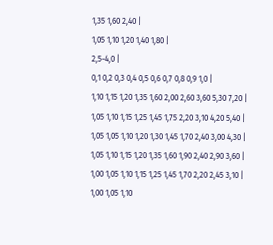1,35 1,60 2,40 |
1,05 1,10 1,20 1,40 1,80 |
2,5-4,0 |
0,1 0,2 0,3 0,4 0,5 0,6 0,7 0,8 0,9 1,0 |
1,10 1,15 1,20 1,35 1,60 2,00 2,60 3,60 5,30 7,20 |
1,05 1,10 1,15 1,25 1,45 1,75 2,20 3,10 4,20 5,40 |
1,05 1,05 1,10 1,20 1,30 1,45 1,70 2,40 3,00 4,30 |
1,05 1,10 1,15 1,20 1,35 1,60 1,90 2,40 2,90 3,60 |
1,00 1,05 1,10 1,15 1,25 1,45 1,70 2,20 2,45 3,10 |
1,00 1,05 1,10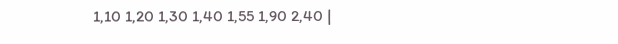1,10 1,20 1,30 1,40 1,55 1,90 2,40 |